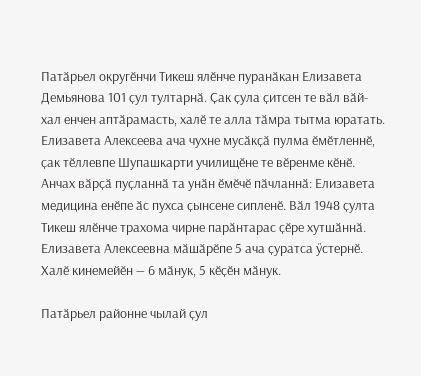Патӑрьел округӗнчи Тикеш ялӗнче пуранӑкан Елизавета Демьянова 101 ҫул тултарнӑ. Ҫак ҫула ҫитсен те вӑл вӑй-хал енчен аптӑрамасть, халӗ те алла тӑмра тытма юратать.
Елизавета Алексеева ача чухне мусӑкҫӑ пулма ӗмӗтленнӗ, ҫак тӗллевпе Шупашкарти училищӗне те вӗренме кӗнӗ. Анчах вӑрҫӑ пуҫланнӑ та унӑн ӗмӗчӗ пӑчланнӑ: Елизавета медицина енӗпе ӑс пухса ҫынсене сипленӗ. Вӑл 1948 ҫулта Тикеш ялӗнче трахома чирне парӑнтарас ҫӗре хутшӑннӑ.
Елизавета Алексеевна мӑшӑрӗпе 5 ача ҫуратса ӳстернӗ. Халӗ кинемейӗн — 6 мӑнук, 5 кӗҫӗн мӑнук.

Патӑрьел районне чылай ҫул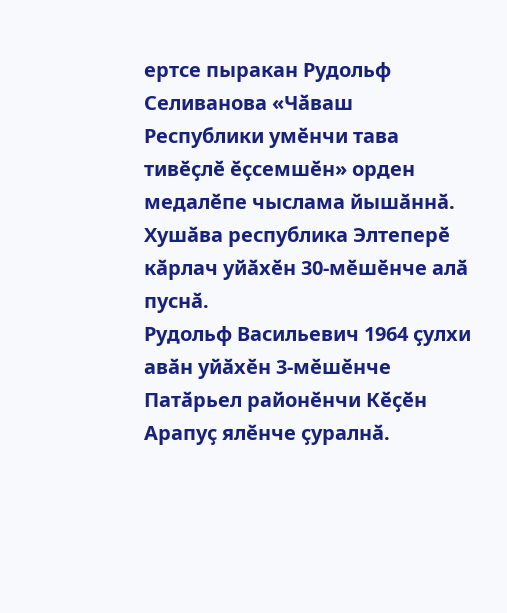ертсе пыракан Рудольф Селиванова «Чӑваш Республики умӗнчи тава тивӗҫлӗ ӗҫсемшӗн» орден медалӗпе чыслама йышӑннӑ. Хушӑва республика Элтеперӗ кӑрлач уйӑхӗн 30-мӗшӗнче алӑ пуснӑ.
Рудольф Васильевич 1964 ҫулхи авӑн уйӑхӗн 3-мӗшӗнче Патӑрьел районӗнчи Кӗҫӗн Арапуҫ ялӗнче ҫуралнӑ.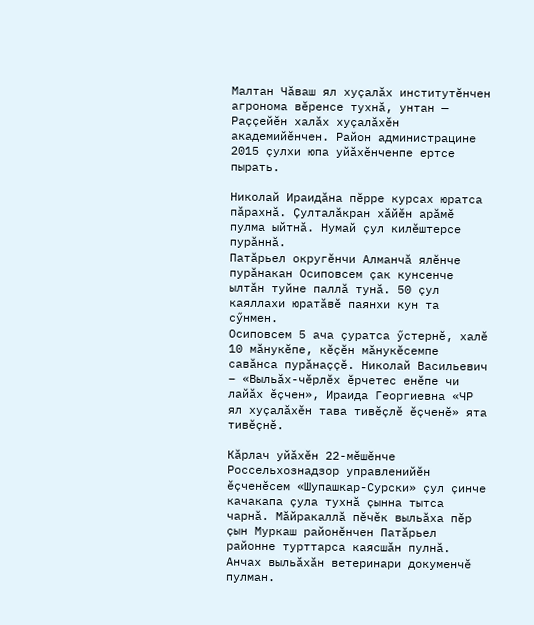Малтан Чӑваш ял хуҫалӑх институтӗнчен агронома вӗренсе тухнӑ, унтан — Раҫҫейӗн халӑх хуҫалӑхӗн академийӗнчен. Район администрацине 2015 ҫулхи юпа уйӑхӗнченпе ертсе пырать.

Николай Ираидӑна пӗрре курсах юратса пӑрахнӑ. Ҫулталӑкран хӑйӗн арӑмӗ пулма ыйтнӑ. Нумай ҫул килӗштерсе пурӑннӑ.
Патӑрьел округӗнчи Алманчӑ ялӗнче пурӑнакан Осиповсем ҫак кунсенче ылтӑн туйне паллӑ тунӑ. 50 ҫул каяллахи юратӑвӗ паянхи кун та сӳнмен.
Осиповсем 5 ача ҫуратса ӳстернӗ, халӗ 10 мӑнукӗпе, кӗҫӗн мӑнукӗсемпе савӑнса пурӑнаҫҫӗ. Николай Васильевич – «Выльӑх-чӗрлӗх ӗрчетес енӗпе чи лайӑх ӗҫчен», Ираида Георгиевна «ЧР ял хуҫалӑхӗн тава тивӗҫлӗ ӗҫченӗ» ята тивӗҫнӗ.

Кӑрлач уйӑхӗн 22-мӗшӗнче Россельхознадзор управленийӗн ӗҫченӗсем «Шупашкар-Сурски» ҫул ҫинче качакапа ҫула тухнӑ ҫынна тытса чарнӑ. Мӑйракаллӑ пӗчӗк выльӑха пӗр ҫын Муркаш районӗнчен Патӑрьел районне турттарса каясшӑн пулнӑ. Анчах выльӑхӑн ветеринари докуменчӗ пулман.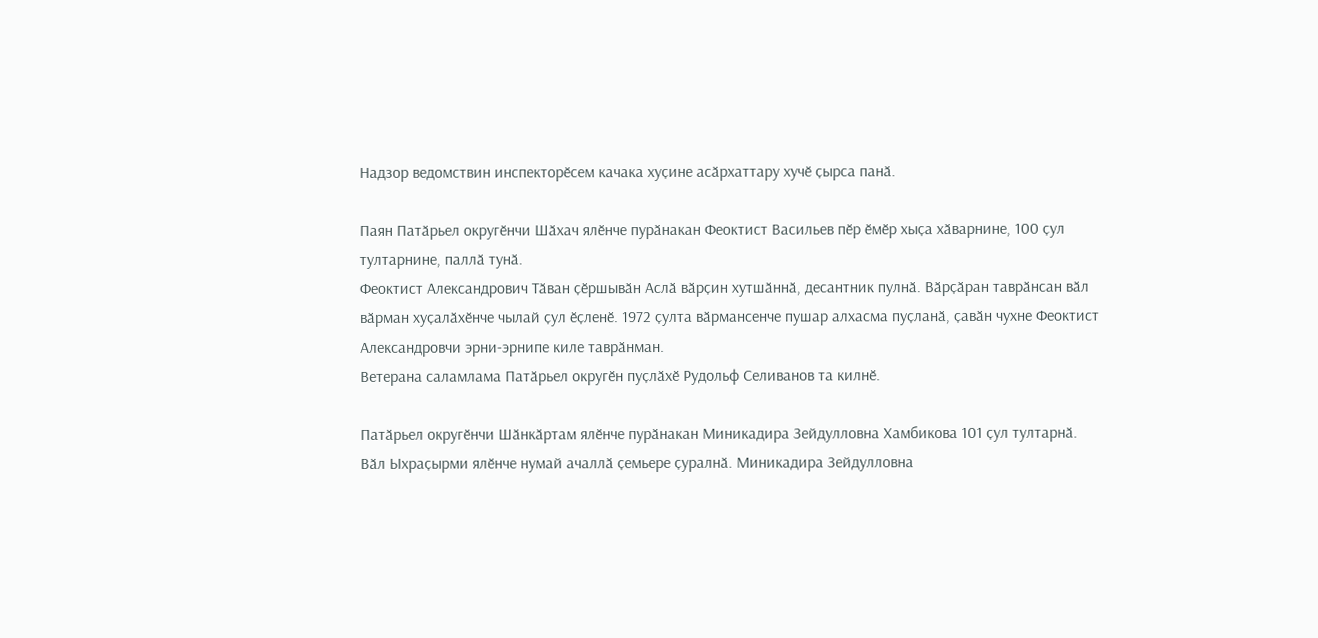Надзор ведомствин инспекторӗсем качака хуҫине асӑрхаттару хучӗ ҫырса панӑ.

Паян Патӑрьел округӗнчи Шӑхач ялӗнче пурӑнакан Феоктист Васильев пӗр ӗмӗр хыҫа хӑварнине, 100 ҫул тултарнине, паллӑ тунӑ.
Феоктист Александрович Тӑван ҫӗршывӑн Аслӑ вӑрҫин хутшӑннӑ, десантник пулнӑ. Вӑрҫӑран таврӑнсан вӑл вӑрман хуҫалӑхӗнче чылай ҫул ӗҫленӗ. 1972 ҫулта вӑрмансенче пушар алхасма пуҫланӑ, ҫавӑн чухне Феоктист Александровчи эрни-эрнипе киле таврӑнман.
Ветерана саламлама Патӑрьел округӗн пуҫлӑхӗ Рудольф Селиванов та килнӗ.

Патӑрьел округӗнчи Шӑнкӑртам ялӗнче пурӑнакан Миникадира Зейдулловна Хамбикова 101 ҫул тултарнӑ.
Вӑл Ыхраҫырми ялӗнче нумай ачаллӑ ҫемьере ҫуралнӑ. Миникадира Зейдулловна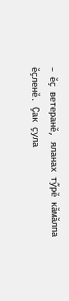– ӗҫ ветеранӗ, яланах тӳрӗ кӑмӑлпа ӗҫленӗ. Ҫак ҫула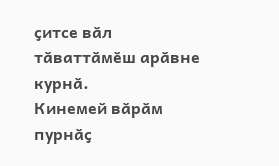ҫитсе вӑл тӑваттӑмӗш арӑвне курнӑ.
Кинемей вӑрӑм пурнӑҫ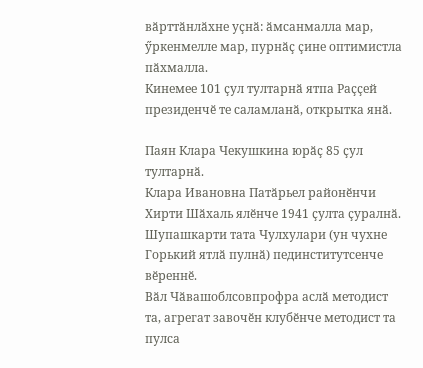вӑрттӑнлӑхне уҫнӑ: ӑмсанмалла мар, ӳркенмелле мар, пурнӑҫ ҫине оптимистла пӑхмалла.
Кинемее 101 ҫул тултарнӑ ятпа Раҫҫей президенчӗ те саламланӑ, открытка янӑ.

Паян Клара Чекушкина юрӑҫ 85 ҫул тултарнӑ.
Клара Ивановна Патӑрьел районӗнчи Хирти Шӑхаль ялӗнче 1941 ҫулта ҫуралнӑ. Шупашкарти тата Чулхулари (ун чухне Горький ятлӑ пулнӑ) пединститутсенче вӗреннӗ.
Вӑл Чӑвашоблсовпрофра аслӑ методист та, агрегат завочӗн клубӗнче методист та пулса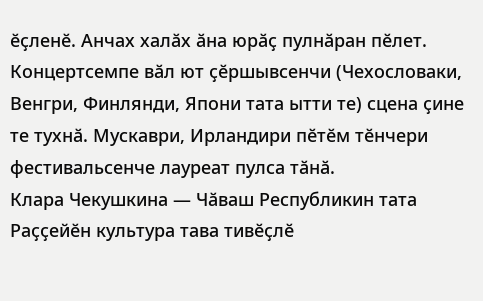ӗҫленӗ. Анчах халӑх ӑна юрӑҫ пулнӑран пӗлет. Концертсемпе вӑл ют ҫӗршывсенчи (Чехословаки, Венгри, Финлянди, Япони тата ытти те) сцена ҫине те тухнӑ. Мускаври, Ирландири пӗтӗм тӗнчери фестивальсенче лауреат пулса тӑнӑ.
Клара Чекушкина — Чӑваш Республикин тата Раҫҫейӗн культура тава тивӗҫлӗ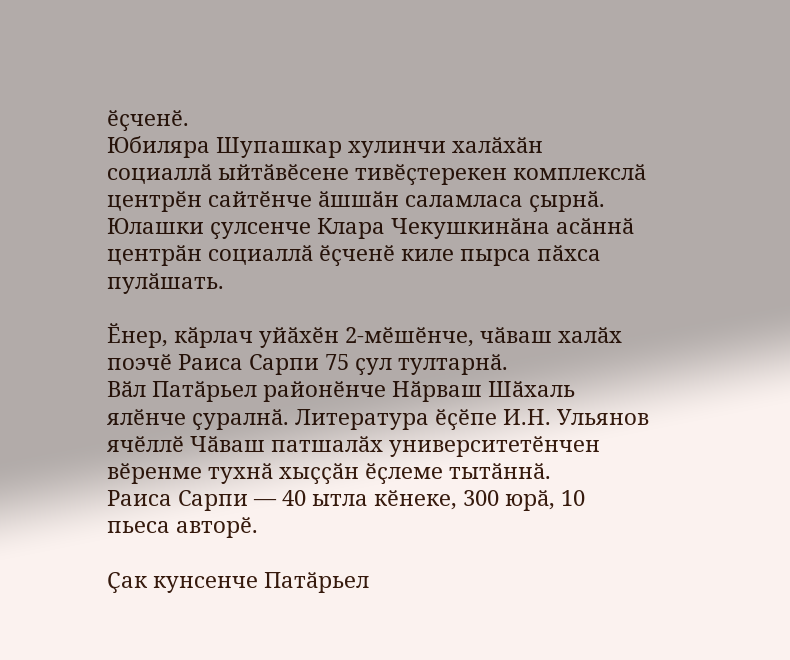ӗҫченӗ.
Юбиляра Шупашкар хулинчи халӑхӑн социаллӑ ыйтӑвӗсене тивӗҫтерекен комплекслӑ центрӗн сайтӗнче ӑшшӑн саламласа ҫырнӑ. Юлашки ҫулсенче Клара Чекушкинӑна асӑннӑ центрӑн социаллӑ ӗҫченӗ киле пырса пӑхса пулӑшать.

Ӗнер, кӑрлач уйӑхӗн 2-мӗшӗнче, чӑваш халӑх поэчӗ Раиса Сарпи 75 ҫул тултарнӑ.
Вӑл Патӑрьел районӗнче Нӑрваш Шӑхаль ялӗнче ҫуралнӑ. Литература ӗҫӗпе И.Н. Ульянов ячӗллӗ Чӑваш патшалӑх университетӗнчен вӗренме тухнӑ хыҫҫӑн ӗҫлеме тытӑннӑ.
Раиса Сарпи — 40 ытла кӗнеке, 300 юрӑ, 10 пьеса авторӗ.

Ҫак кунсенче Патӑрьел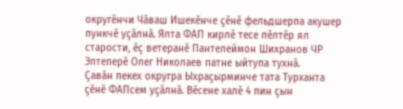округӗнчи Чӑваш Ишекӗнче ҫӗнӗ фельдшерпа акушер пункчӗ уҫӑлнӑ. Ялта ФАП кирлӗ тесе пӗлтӗр ял старости, ӗҫ ветеранӗ Пантелеймон Шихранов ЧР Элтеперӗ Олег Николаев патне ыйтупа тухнӑ.
Ҫавӑн пекех округра Ыхраҫырминче тата Турханта ҫӗнӗ ФАПсем уҫӑлнӑ. Вӗсене халӗ 4 пин ҫын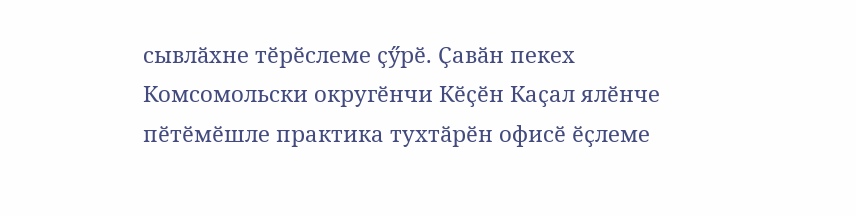сывлӑхне тӗрӗслеме ҫӳрӗ. Ҫавӑн пекех Комсомольски округӗнчи Кӗҫӗн Каҫал ялӗнче пӗтӗмӗшле практика тухтӑрӗн офисӗ ӗҫлеме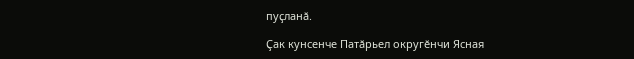пуҫланӑ.

Ҫак кунсенче Патӑрьел округӗнчи Ясная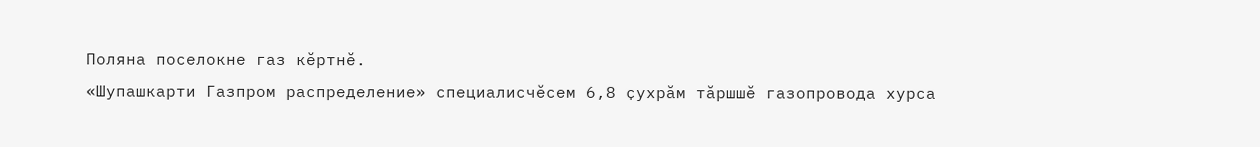Поляна поселокне газ кӗртнӗ.
«Шупашкарти Газпром распределение» специалисчӗсем 6,8 ҫухрӑм тӑршшӗ газопровода хурса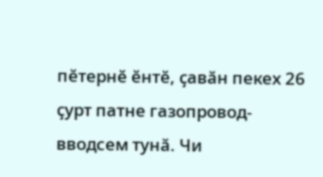пӗтернӗ ӗнтӗ, ҫавӑн пекех 26 ҫурт патне газопровод-вводсем тунӑ. Чи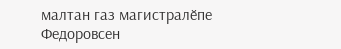малтан газ магистралӗпе Федоровсен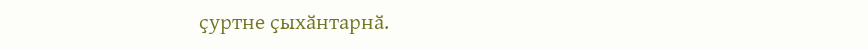ҫуртне ҫыхӑнтарнӑ.